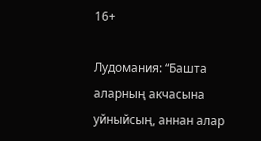16+

Лудомания: “Башта аларның акчасына уйныйсың, аннан алар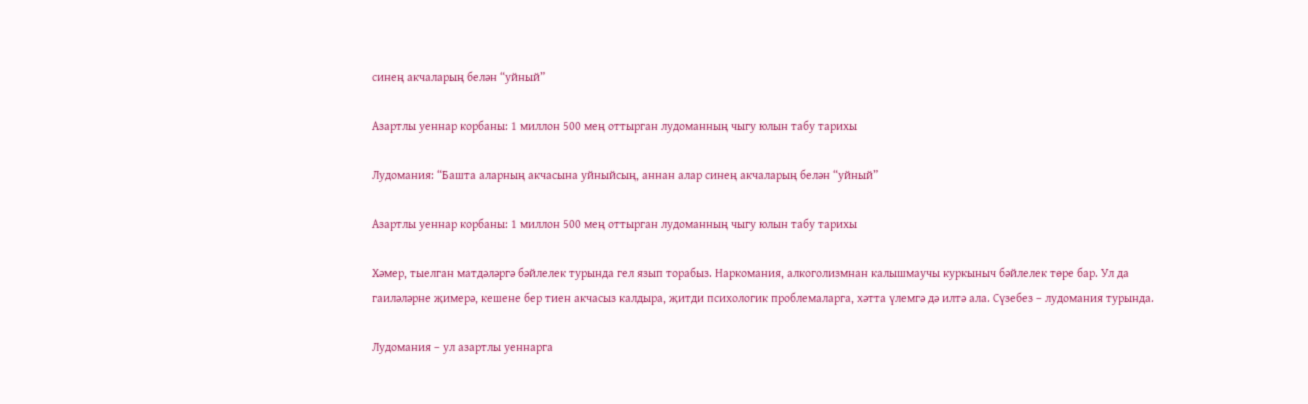синең акчаларың белән “уйный”

Азартлы уеннар корбаны: 1 миллон 500 мең оттырган лудоманның чыгу юлын табу тарихы

Лудомания: “Башта аларның акчасына уйныйсың, аннан алар синең акчаларың белән “уйный”

Азартлы уеннар корбаны: 1 миллон 500 мең оттырган лудоманның чыгу юлын табу тарихы

Хәмер, тыелган матдәләргә бәйлелек турында гел язып торабыз. Наркомания, алкоголизмнан калышмаучы куркыныч бәйлелек төре бар. Ул да гаиләләрне җимерә, кешене бер тиен акчасыз калдыра, җитди психологик проблемаларга, хәтта үлемгә дә илтә ала. Сүзебез – лудомания турында.

Лудомания – ул азартлы уеннарга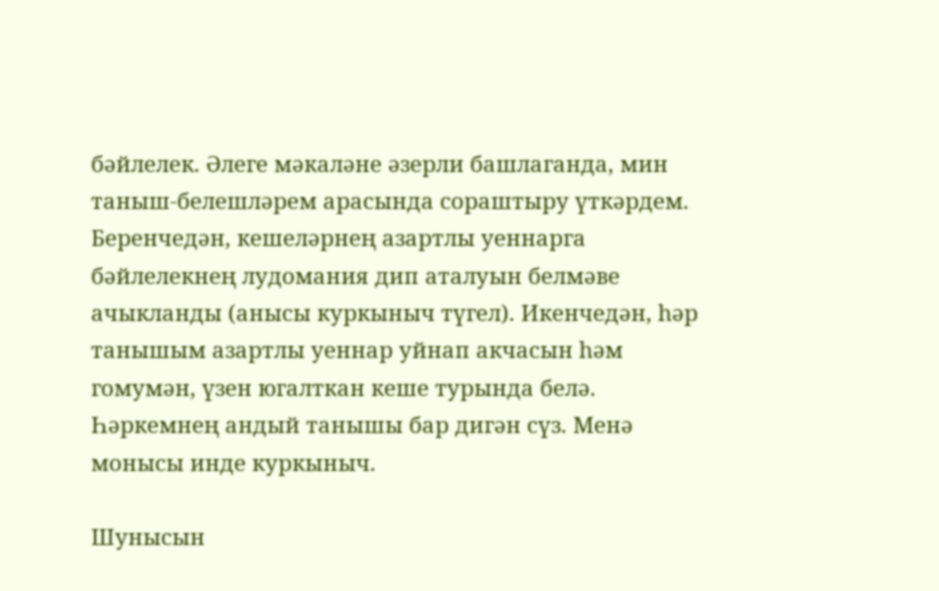бәйлелек. Әлеге мәкаләне әзерли башлаганда, мин таныш-белешләрем арасында сораштыру үткәрдем. Беренчедән, кешеләрнең азартлы уеннарга бәйлелекнең лудомания дип аталуын белмәве ачыкланды (анысы куркыныч түгел). Икенчедән, һәр танышым азартлы уеннар уйнап акчасын һәм гомумән, үзен югалткан кеше турында белә. Һәркемнең андый танышы бар дигән сүз. Менә монысы инде куркыныч.

Шунысын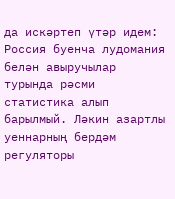да искәртеп үтәр идем: Россия буенча лудомания белән авыручылар турында рәсми статистика алып барылмый. Ләкин азартлы уеннарның бердәм регуляторы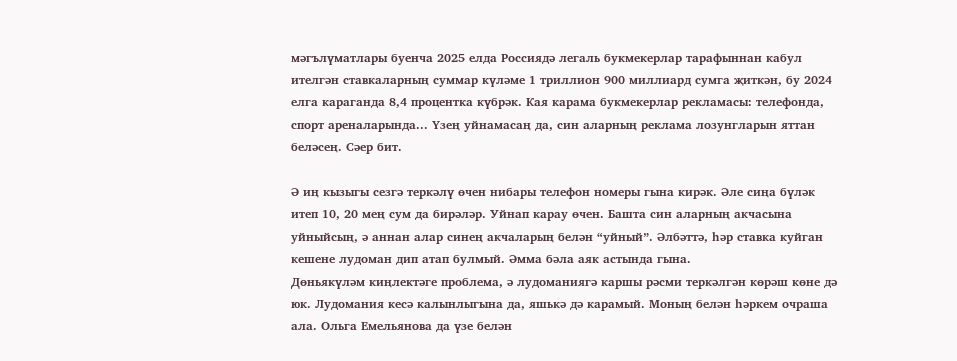мәгълүматлары буенча 2025 елда Россиядә легаль букмекерлар тарафыннан кабул ителгән ставкаларның суммар күләме 1 триллион 900 миллиард сумга җиткән, бу 2024 елга караганда 8,4 процентка күбрәк. Кая карама букмекерлар рекламасы: телефонда, спорт ареналарында... Үзең уйнамасаң да, син аларның реклама лозунгларын яттан беләсең. Сәер бит.

Ә иң кызыгы сезгә теркәлү өчен нибары телефон номеры гына кирәк. Әле сиңа бүләк итеп 10, 20 мең сум да бирәләр. Уйнап карау өчен. Башта син аларның акчасына уйныйсың, ә аннан алар синең акчаларың белән “уйный”. Әлбәттә, һәр ставка куйган кешене лудоман дип атап булмый. Әмма бәла аяк астында гына.
Дөньякүләм киңлектәге проблема, ә лудоманиягә каршы рәсми теркәлгән көрәш көне дә юк. Лудомания кесә калынлыгына да, яшькә дә карамый. Моның белән һәркем очраша ала. Ольга Емельянова да үзе белән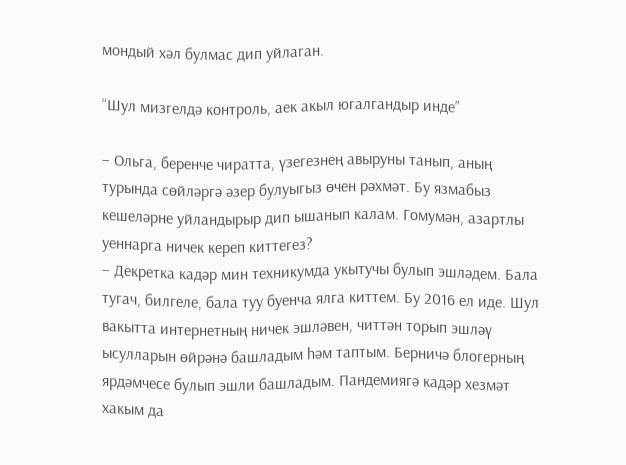мондый хәл булмас дип уйлаган.

“Шул мизгелдә контроль, аек акыл югалгандыр инде”

– Ольга, беренче чиратта, үзегезнең авыруны танып, аның турында сөйләргә әзер булуыгыз өчен рәхмәт. Бу язмабыз кешеләрне уйландырыр дип ышанып калам. Гомумән, азартлы уеннарга ничек кереп киттегез?
– Декретка кадәр мин техникумда укытучы булып эшләдем. Бала тугач, билгеле, бала туу буенча ялга киттем. Бу 2016 ел иде. Шул вакытта интернетның ничек эшләвен, читтән торып эшләү ысулларын өйрәнә башладым һәм таптым. Берничә блогерның ярдәмчесе булып эшли башладым. Пандемиягә кадәр хезмәт хакым да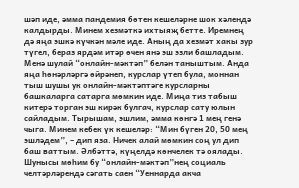шәп иде, әмма пандемия бөтен кешеләрне шок хәлендә калдырды. Минем хезмәткә ихтыяҗ бетте. Иремнең дә яңа эшкә күчкән мәле иде. Аның да хезмәт хакы зур түгел, бераз ярдәм итәр өчен янә эш эзли башладым. Менә шулай “онлайн-мәктәп” белән таныштым. Анда яңа һөнәрләргә өйрәнеп, курслар үтеп була, моннан тыш шушы ук онлайн-мәктәптәге курсларны башкаларга сатарга мөмкин иде. Миңа тиз табыш китерә торган эш кирәк булгач, курслар сату юлын сайладым. Тырышам, эшлим, әмма көнгә 1 мең генә чыга. Минем кебек үк кешеләр: “Мин бүген 20, 50 мең эшләдем”, – дип яза. Ничек алай мөмкин соң ул дип баш ваттым. Әлбәттә, күңелдә көнчелек тә оялады. Шунысы мөһим бу “онлайн-мәктәп”нең социаль челтәрләрендә сәгать саен “Уеннарда акча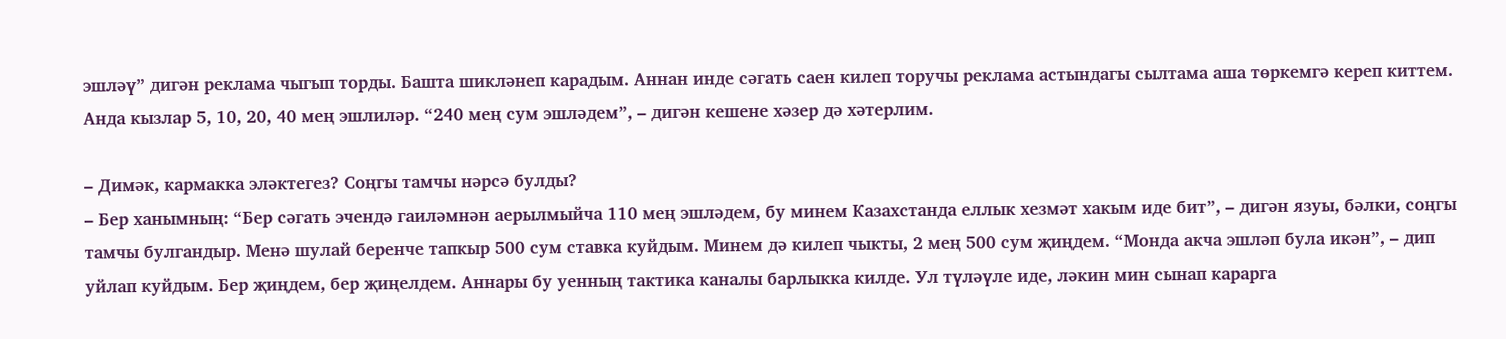эшләү” дигән реклама чыгып торды. Башта шикләнеп карадым. Аннан инде сәгать саен килеп торучы реклама астындагы сылтама аша төркемгә кереп киттем. Анда кызлар 5, 10, 20, 40 мең эшлиләр. “240 мең сум эшләдем”, – дигән кешене хәзер дә хәтерлим.

– Димәк, кармакка эләктегез? Соңгы тамчы нәрсә булды?
– Бер ханымның: “Бер сәгать эчендә гаиләмнән аерылмыйча 110 мең эшләдем, бу минем Казахстанда еллык хезмәт хакым иде бит”, – дигән язуы, бәлки, соңгы тамчы булгандыр. Менә шулай беренче тапкыр 500 сум ставка куйдым. Минем дә килеп чыкты, 2 мең 500 сум җиңдем. “Монда акча эшләп була икән”, – дип уйлап куйдым. Бер җиңдем, бер җиңелдем. Аннары бу уенның тактика каналы барлыкка килде. Ул түләүле иде, ләкин мин сынап карарга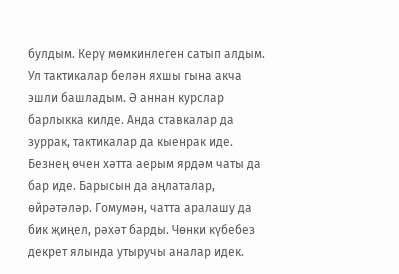булдым. Керү мөмкинлеген сатып алдым. Ул тактикалар белән яхшы гына акча эшли башладым. Ә аннан курслар барлыкка килде. Анда ставкалар да зуррак, тактикалар да кыенрак иде. Безнең өчен хәтта аерым ярдәм чаты да бар иде. Барысын да аңлаталар, өйрәтәләр. Гомумән, чатта аралашу да бик җиңел, рәхәт барды. Чөнки күбебез декрет ялында утыручы аналар идек.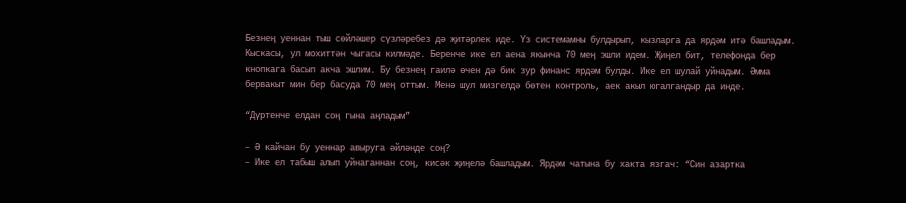Безнең уеннан тыш сөйләшер сүзләребез дә җитәрлек иде. Үз системамны булдырып, кызларга да ярдәм итә башладым. Кыскасы, ул мохиттән чыгасы килмәде. Беренче ике ел аена якынча 70 мең эшли идем. Җиңел бит, телефонда бер кнопкага басып акча эшлим. Бу безнең гаилә өчен дә бик зур финанс ярдәм булды. Ике ел шулай уйнадым. Әмма бервакыт мин бер басуда 70 мең оттым. Менә шул мизгелдә бөтен контроль, аек акыл югалгандыр да инде.

“Дүртенче елдан соң гына аңладым”

– Ә кайчан бу уеннар авыруга әйләнде соң?
– Ике ел табыш алып уйнаганнан соң, кисәк җиңелә башладым. Ярдәм чатына бу хакта язгач: “Син азартка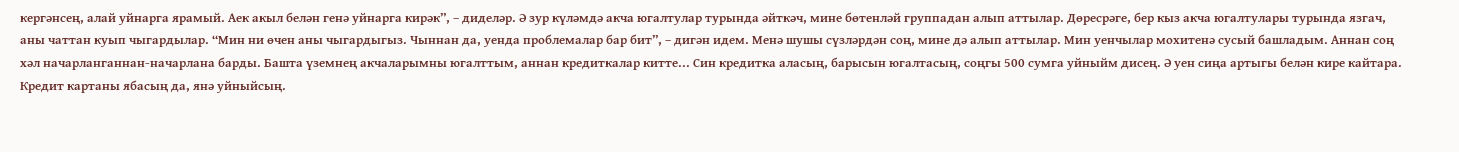кергәнсең, алай уйнарга ярамый. Аек акыл белән генә уйнарга кирәк”, – диделәр. Ә зур күләмдә акча югалтулар турында әйткәч, мине бөтенләй группадан алып аттылар. Дөресрәге, бер кыз акча югалтулары турында язгач, аны чаттан куып чыгардылар. “Мин ни өчен аны чыгардыгыз. Чыннан да, уенда проблемалар бар бит”, – дигән идем. Менә шушы сүзләрдән соң, мине дә алып аттылар. Мин уенчылар мохитенә сусый башладым. Аннан соң хәл начарланганнан-начарлана барды. Башта үземнең акчаларымны югалттым, аннан кредиткалар китте... Син кредитка аласың, барысын югалтасың, соңгы 500 сумга уйныйм дисең. Ә уен сиңа артыгы белән кире кайтара. Кредит картаны ябасың да, янә уйныйсың.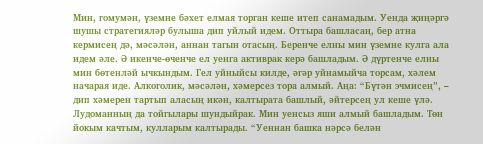Мин, гомумән, үземне бәхет елмая торган кеше итеп санамадым. Уенда җиңәргә шушы стратегияләр булыша дип уйлый идем. Оттыра башласаң, бер атна кермисең дә, мәсәлән, аннан тагын отасың. Беренче елны мин үземне кулга ала идем әле. Ә икенче-өченче ел уенга активрак керә башладым. Ә дүртенче елны мин бөтенләй ычкындым. Гел уйныйсы килде, әгәр уйнамыйча торсам, хәлем начарая иде. Алкоголик, мәсәлән, хәмерсез тора алмый. Аңа: “Бүтән эчмисең”, – дип хәмерен тартып аласың икән, калтырата башлый, әйтерсең ул кеше үлә. Лудоманның да тойгылары шундыйрак. Мин уенсыз яши алмый башладым. Төн йокым качтым, кулларым калтырады. “Уеннан башка нәрсә белән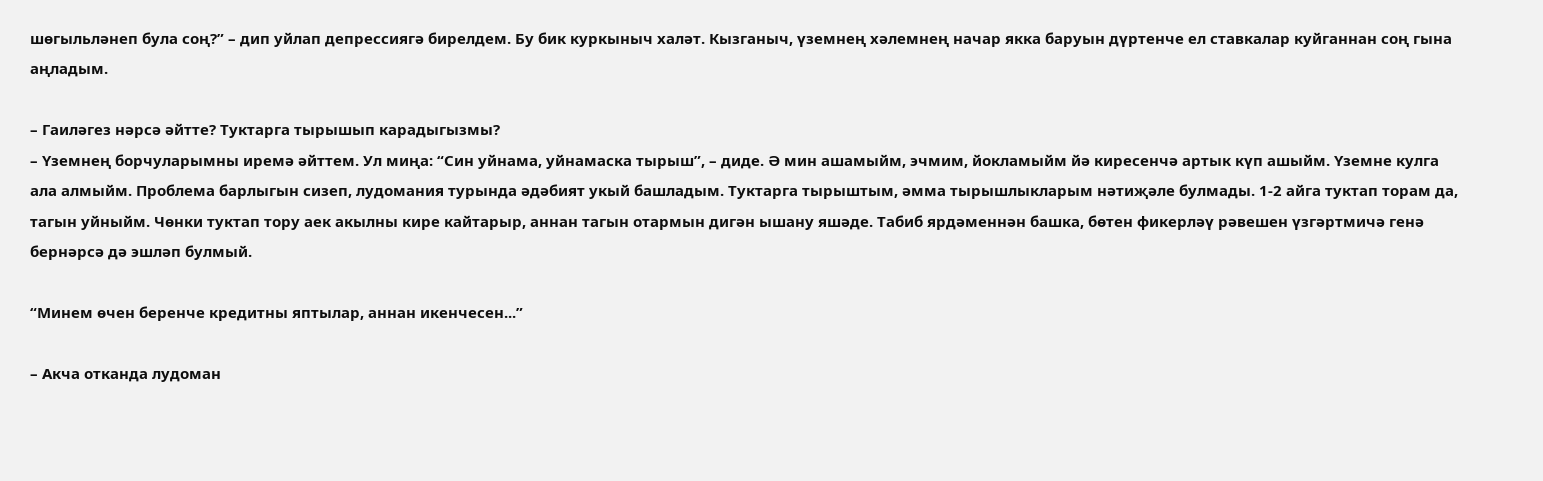шөгыльләнеп була соң?” – дип уйлап депрессиягә бирелдем. Бу бик куркыныч халәт. Кызганыч, үземнең хәлемнең начар якка баруын дүртенче ел ставкалар куйганнан соң гына аңладым.

– Гаиләгез нәрсә әйтте? Туктарга тырышып карадыгызмы?
– Үземнең борчуларымны иремә әйттем. Ул миңа: “Син уйнама, уйнамаска тырыш”, – диде. Ә мин ашамыйм, эчмим, йокламыйм йә киресенчә артык күп ашыйм. Үземне кулга ала алмыйм. Проблема барлыгын сизеп, лудомания турында әдәбият укый башладым. Туктарга тырыштым, әмма тырышлыкларым нәтиҗәле булмады. 1-2 айга туктап торам да, тагын уйныйм. Чөнки туктап тору аек акылны кире кайтарыр, аннан тагын отармын дигән ышану яшәде. Табиб ярдәменнән башка, бөтен фикерләү рәвешен үзгәртмичә генә бернәрсә дә эшләп булмый.

“Минем өчен беренче кредитны яптылар, аннан икенчесен...”

– Акча отканда лудоман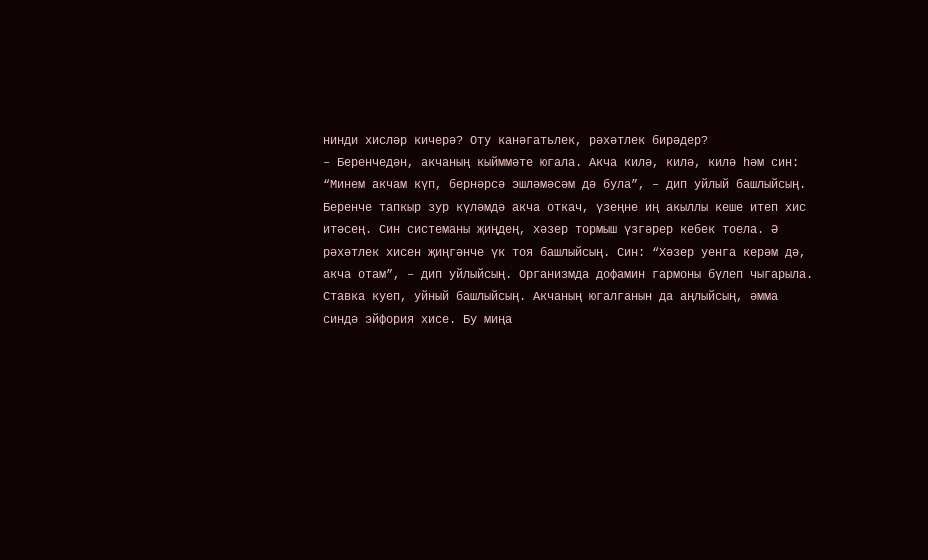нинди хисләр кичерә? Оту канәгатьлек, рәхәтлек бирәдер?
– Беренчедән, акчаның кыйммәте югала. Акча килә, килә, килә һәм син: “Минем акчам күп, бернәрсә эшләмәсәм дә була”, – дип уйлый башлыйсың. Беренче тапкыр зур күләмдә акча откач, үзеңне иң акыллы кеше итеп хис итәсең. Син системаны җиңдең, хәзер тормыш үзгәрер кебек тоела. Ә рәхәтлек хисен җиңгәнче үк тоя башлыйсың. Син: “Хәзер уенга керәм дә, акча отам”, – дип уйлыйсың. Организмда дофамин гармоны бүлеп чыгарыла. Ставка куеп, уйный башлыйсың. Акчаның югалганын да аңлыйсың, әмма синдә эйфория хисе. Бу миңа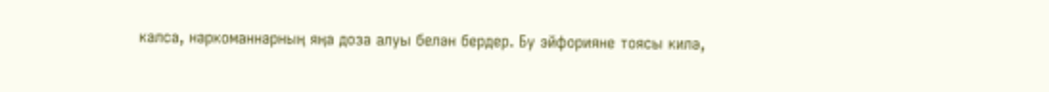калса, наркоманнарның яңа доза алуы белән бердер. Бу эйфорияне тоясы килә,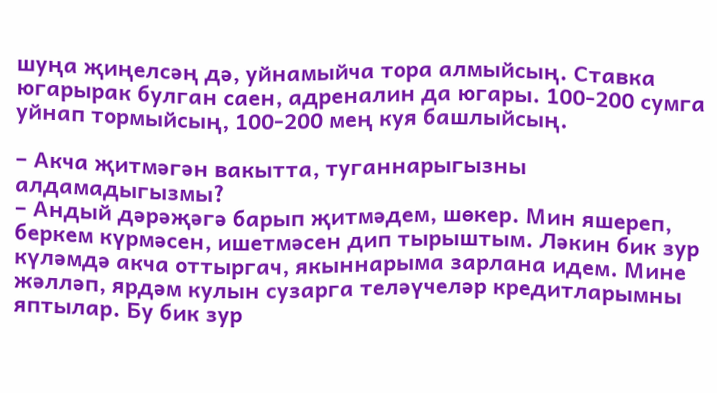шуңа җиңелсәң дә, уйнамыйча тора алмыйсың. Ставка югарырак булган саен, адреналин да югары. 100-200 сумга уйнап тормыйсың, 100-200 мең куя башлыйсың.

– Акча җитмәгән вакытта, туганнарыгызны алдамадыгызмы?
– Андый дәрәҗәгә барып җитмәдем, шөкер. Мин яшереп, беркем күрмәсен, ишетмәсен дип тырыштым. Ләкин бик зур күләмдә акча оттыргач, якыннарыма зарлана идем. Мине жәлләп, ярдәм кулын сузарга теләүчеләр кредитларымны яптылар. Бу бик зур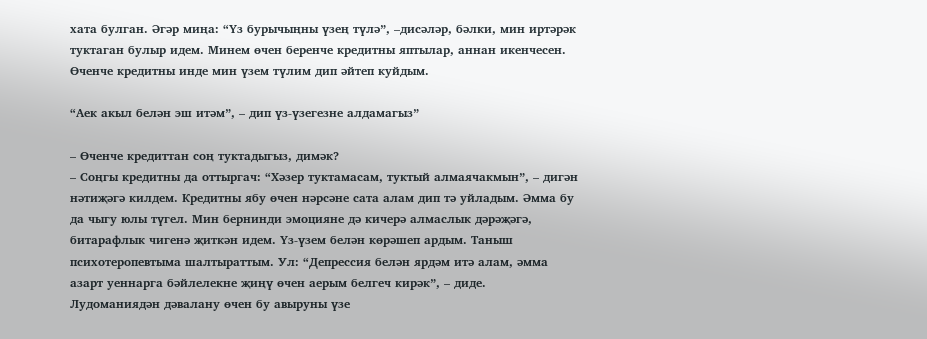хата булган. Әгәр миңа: “Үз бурычыңны үзең түлә”, –дисәләр, бәлки, мин иртәрәк туктаган булыр идем. Минем өчен беренче кредитны яптылар, аннан икенчесен. Өченче кредитны инде мин үзем түлим дип әйтеп куйдым.

“Аек акыл белән эш итәм”, – дип үз-үзегезне алдамагыз”

– Өченче кредиттан соң туктадыгыз, димәк?
– Соңгы кредитны да оттыргач: “Хәзер туктамасам, туктый алмаячакмын”, – дигән нәтиҗәгә килдем. Кредитны ябу өчен нәрсәне сата алам дип тә уйладым. Әмма бу да чыгу юлы түгел. Мин бернинди эмоцияне дә кичерә алмаслык дәрәҗәгә, битарафлык чигенә җиткән идем. Үз-үзем белән көрәшеп ардым. Таныш психотеропевтыма шалтыраттым. Ул: “Депрессия белән ярдәм итә алам, әмма азарт уеннарга бәйлелекне җиңү өчен аерым белгеч кирәк”, – диде. Лудоманиядән дәвалану өчен бу авыруны үзе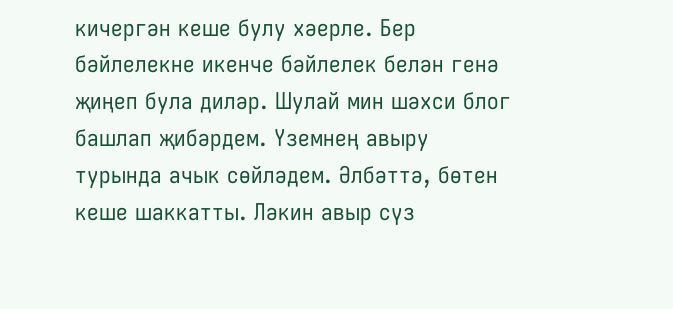кичергән кеше булу хәерле. Бер бәйлелекне икенче бәйлелек белән генә җиңеп була диләр. Шулай мин шәхси блог башлап җибәрдем. Үземнең авыру турында ачык сөйләдем. Әлбәттә, бөтен кеше шаккатты. Ләкин авыр сүз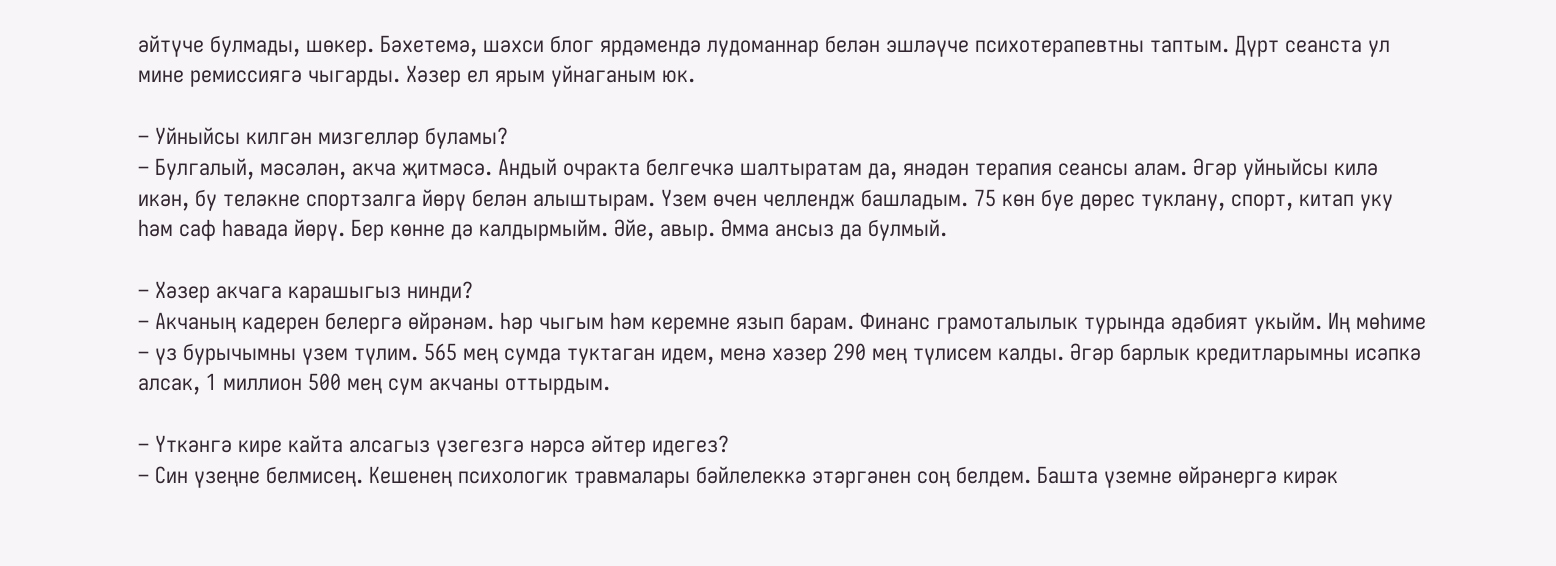әйтүче булмады, шөкер. Бәхетемә, шәхси блог ярдәмендә лудоманнар белән эшләүче психотерапевтны таптым. Дүрт сеанста ул мине ремиссиягә чыгарды. Хәзер ел ярым уйнаганым юк.

– Уйныйсы килгән мизгелләр буламы?
– Булгалый, мәсәлән, акча җитмәсә. Андый очракта белгечкә шалтыратам да, янәдән терапия сеансы алам. Әгәр уйныйсы килә икән, бу теләкне спортзалга йөрү белән алыштырам. Үзем өчен челлендж башладым. 75 көн буе дөрес туклану, спорт, китап уку һәм саф һавада йөрү. Бер көнне дә калдырмыйм. Әйе, авыр. Әмма ансыз да булмый.

– Хәзер акчага карашыгыз нинди?
– Акчаның кадерен белергә өйрәнәм. Һәр чыгым һәм керемне язып барам. Финанс грамоталылык турында әдәбият укыйм. Иң мөһиме – үз бурычымны үзем түлим. 565 мең сумда туктаган идем, менә хәзер 290 мең түлисем калды. Әгәр барлык кредитларымны исәпкә алсак, 1 миллион 500 мең сум акчаны оттырдым.

– Үткәнгә кире кайта алсагыз үзегезгә нәрсә әйтер идегез?
– Син үзеңне белмисең. Кешенең психологик травмалары бәйлелеккә этәргәнен соң белдем. Башта үземне өйрәнергә кирәк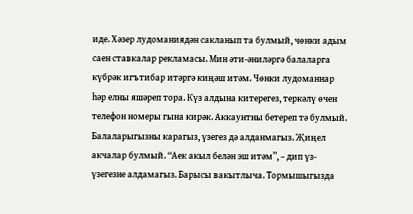иде. Хәзер лудоманиядән сакланып та булмый, чөнки адым саен ставкалар рекламасы. Мин әти-әниләргә балаларга күбрәк игътибар итәргә киңәш итәм. Чөнки лудоманнар һәр елны яшәреп тора. Күз алдына китерегез, теркәлү өчен телефон номеры гына кирәк. Аккаунтны бетереп тә булмый. Балаларыгызны карагыз, үзегез дә алданмагыз. Җиңел акчалар булмый. “Аек акыл белән эш итәм”, – дип үз-үзегезне алдамагыз. Барысы вакытлыча. Тормышыгызда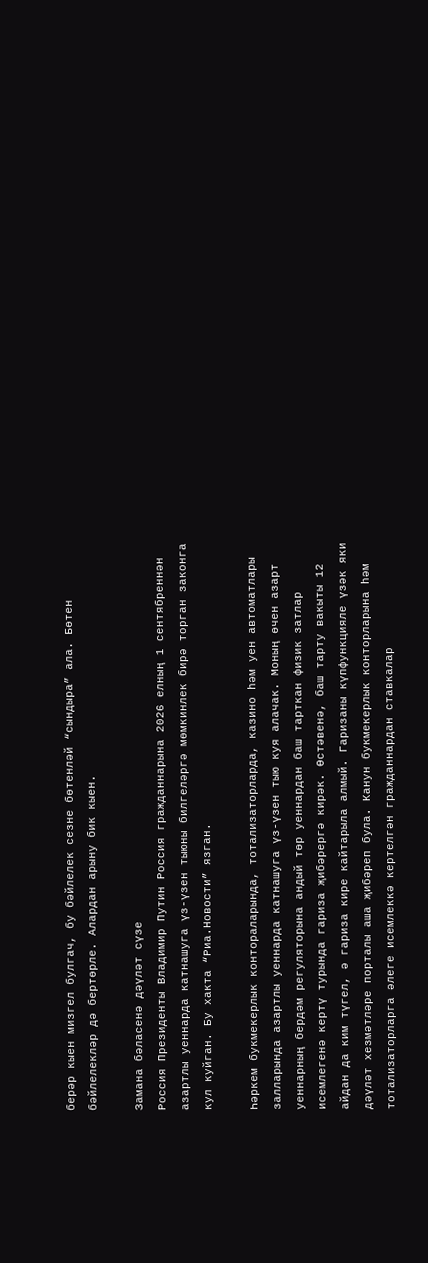берәр кыен мизгел булгач, бу бәйлелек сезне бөтенләй “сындыра” ала. Бөтен бәйлелекләр дә бертөрле. Алардан арыну бик кыен.

Замана бәласенә дәүләт сүзе
Россия Президенты Владимир Путин Россия гражданнарына 2026 елның 1 сентябреннән азартлы уеннарда катнашуга үз-үзен тыюны билгеләргә мөмкинлек бирә торган законга кул куйган. Бу хакта “Риа.Новости” язган.

Һәркем букмекерлык контораларында, тотализаторларда, казино һәм уен автоматлары залларында азартлы уеннарда катнашуга үз-үзен тыю куя алачак. Моның өчен азарт уеннарның бердәм регуляторына андый төр уеннардан баш тарткан физик затлар исемлегенә кертү турында гариза җибәрергә кирәк. Өстәвенә, баш тарту вакыты 12 айдан да ким түгел, ә гариза кире кайтарыла алмый. Гаризаны күпфункцияле үзәк яки дәүләт хезмәтләре порталы аша җибәреп була. Канун букмекерлык конторларына һәм тотализаторларга әлеге исемлеккә кертелгән гражданнардан ставкалар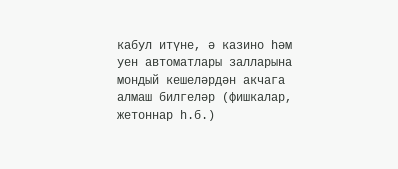кабул итүне, ә казино һәм уен автоматлары залларына мондый кешеләрдән акчага алмаш билгеләр (фишкалар, жетоннар һ.б.)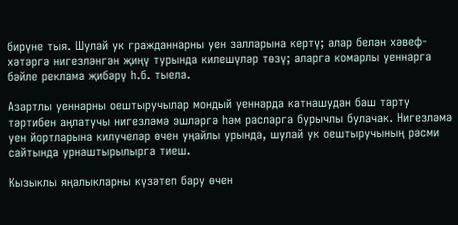бирүне тыя. Шулай ук гражданнарны уен залларына кертү; алар белән хәвеф-хәтәргә нигезләнгән җиңү турында килешүләр төзү; аларга комарлы уеннарга бәйле реклама җибәрү һ.б. тыела.

Азартлы уеннарны оештыручылар мондый уеннарда катнашудан баш тарту тәртибен аңлатучы нигезләмә эшләргә һәм расларга бурычлы булачак. Нигезләмә уен йортларына килүчеләр өчен уңайлы урында, шулай ук оештыручының рәсми сайтында урнаштырылырга тиеш.

Кызыклы яңалыкларны күзәтеп бару өчен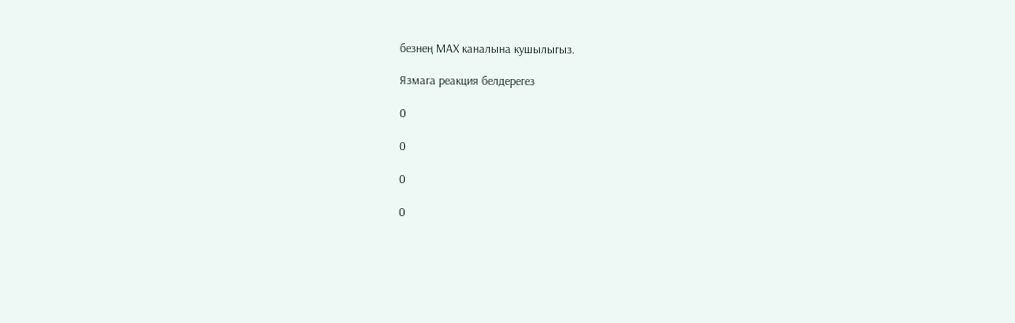безнең МАХ каналына кушылыгыз.

Язмага реакция белдерегез

0

0

0

0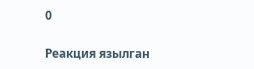0

Реакция язылган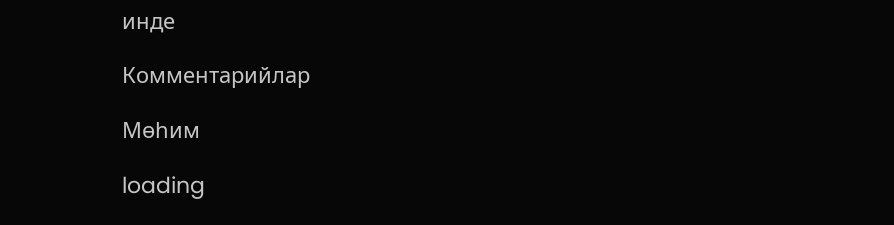инде

Комментарийлар

Мөһим

loading